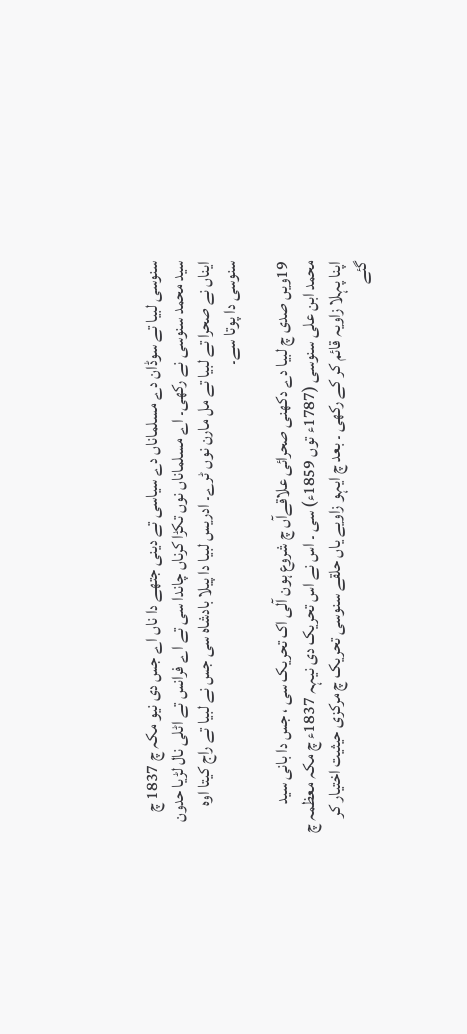سنوسی لبیا تے سوڈان دے مسلماناں دے سیاسی تے دینی جتھے دا ناں اے جس دی نیو مکہ چ 1837 چ سید محمد سنوسی نے رکھی۔ اے مسلماناں نوں تکڑا کرناں چاندا سی تے اے فرانس تے اٹلی نال لڑیا حدون ایناں نے صحرا تے لبیا تے مل مارن نوں ٹرے۔ ادریس لبیا دا پیلا بادشاہ سی جس نے لبیا تے راج کیتا اوہ سنوسی دا پوتا سے۔

19ویں صدی چ لبیا دے دکھنی صحرائی علاقےآں چ شروع ہون آلی اک تحریک سی ، جس دا بانی سید محمد ابن علی سنوسی (1787ء توں 1859ء) سی ۔ اس نے اس تحریک دی نیہہ 1837ء چ مکہ معظمہ چ اپنا پہلا زاویہ قائم کر کے رکھی ۔ بعد چ ایہو زاویے یاں حلقے سنوسی تحریک چ مرکزی حیثیت اختیار کر گئے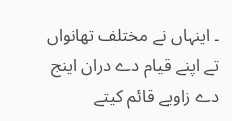۔ اینہاں نے مختلف تھانواں تے اپنے قیام دے دران اینج دے زاويے قائم کیتے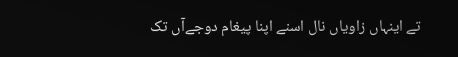تے اینہاں زاویاں نال اسنے اپنا پیغام دوجےآں تک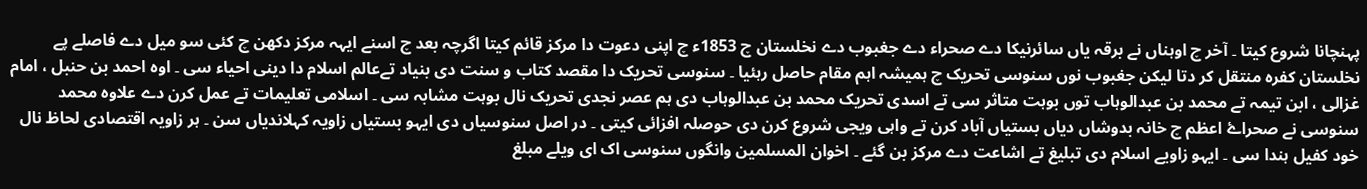پہنچانا شروع کیتا ۔ آخر چ اوہناں نے برقہ یاں سائرنیکا دے صحراء دے جغبوب دے نخلستان چ 1853ء چ اپنی دعوت دا مرکز قائم کیتا اگرچہ بعد چ اسنے ایہہ مرکز دکھن چ کئی سو میل دے فاصلے پے نخلستان کفرہ منتقل کر دتا لیکن جغبوب نوں سنوسی تحریک چ ہمیشہ اہم مقام حاصل رہئیا ۔ سنوسی تحریک دا مقصد کتاب و سنت دی بنیاد تےعالم اسلام دا دینی احیاء سی ۔ اوہ احمد بن حنبل ، امام غزالی ، ابن تیمہ تے محمد بن عبدالوہاب توں بوہت متاثر سی تے اسدی تحریک محمد بن عبدالوہاب دی ہم عصر نجدی تحریک نال بوہت مشابہ سی ۔ اسلامی تعلیمات تے عمل کرن دے علاوہ محمد سنوسی نے صحراۓ اعظم چ خانہ بدوشاں دیاں بستیاں آباد کرن تے واہی ویجی شروع کرن دی حوصلہ افزائی کیتی ۔ در اصل سنوسیاں دی ایہو بستیاں زاویہ کہلاندیاں سن ۔ ہر زاویہ اقتصادی لحاظ نال خود کفیل ہندا سی ۔ ایہو زاويے اسلام دی تبلیغ تے اشاعت دے مرکز بن گئے ۔ اخوان المسلمین وانگوں سنوسی اک ای ویلے مبلغ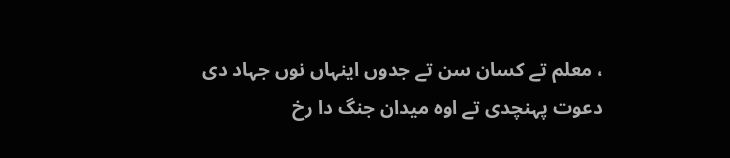، معلم تے کسان سن تے جدوں اینہاں نوں جہاد دی دعوت پہنچدی تے اوہ میدان جنگ دا رخ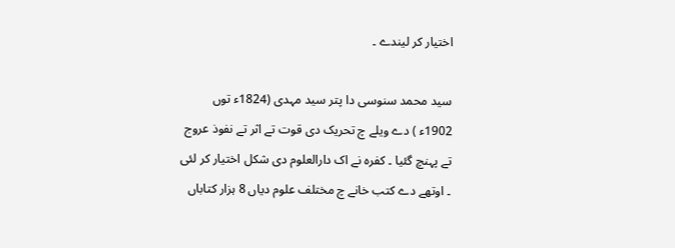اختیار کر لیندے ۔

سید محمد سنوسی دا پتر سید مہدی (1824ء توں 1902ء ) دے ویلے چ تحریک دی قوت تے اثر تے نفوذ عروج تے پہنچ گئیا ۔ کفرہ نے اک دارالعلوم دی شکل اختیار کر لئی ۔ اوتھے دے کتب خانے چ مختلف علوم دیاں 8 ہزار کتاباں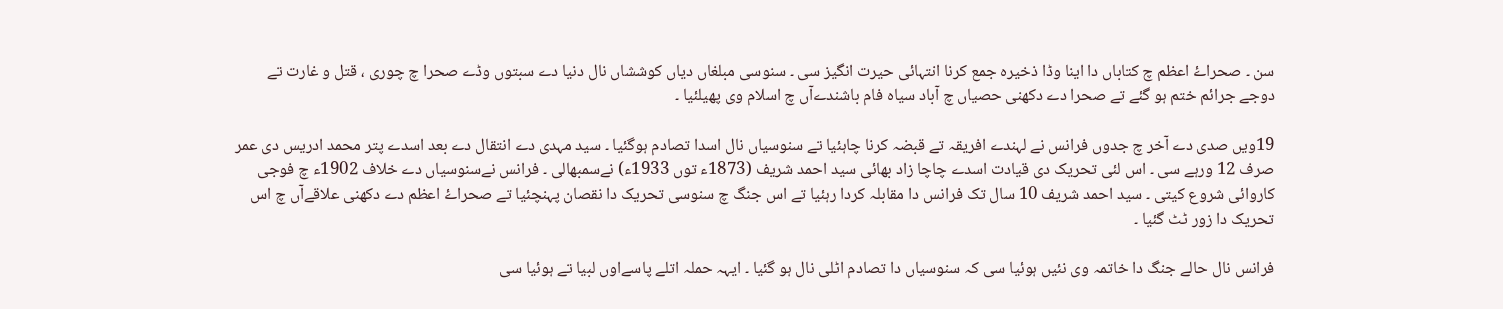سن ۔ صحراۓ اعظم چ کتاباں دا اینا وڈا ذخیرہ جمع کرنا انتہائی حیرت انگیز سی ۔ سنوسی مبلغاں دیاں کوششاں نال دنیا دے سبتوں وڈے صحرا چ چوری ، قتل و غارت تے دوجے جرائم ختم ہو گئے تے صحرا دے دکھنی حصیاں چ آباد سیاہ فام باشندےآں چ اسلام وی پھیلئیا ۔

19ویں صدی دے آخر چ جدوں فرانس نے لہندے افریقہ تے قبضہ کرنا چاہئیا تے سنوسیاں نال اسدا تصادم ہوگئیا ۔ سید مہدی دے انتقال دے بعد اسدے پتر محمد ادریس دی عمر صرف 12 ورہے سی ۔ اس لئی تحریک دی قیادت اسدے چاچا زاد بھائی سید احمد شریف (1873ء توں 1933ء) نےسمبھالی ۔ فرانس نےسنوسیاں دے خلاف 1902ء چ فوجی کاروائی شروع کیتی ۔ سید احمد شریف 10 سال تک فرانس دا مقابلہ کردا رہئیا تے اس جنگ چ سنوسی تحریک دا نقصان پہنچئیا تے صحراۓ اعظم دے دکھنی علاقےآں چ اس تحریک دا زور ٹٹ گئیا ۔

فرانس نال حالے جنگ دا خاتمہ وی نئیں ہوئیا سی کہ سنوسیاں دا تصادم اٹلی نال ہو گئیا ۔ ایہہ حملہ اتلے پاسےاوں لبیا تے ہوئیا سی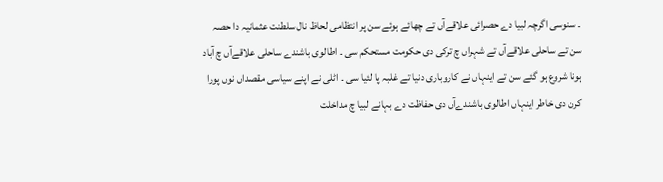۔ سنوسی اگرچہ لبیا دے حصرائی علاقےآں تے چھائے ہوئے سن پر انتظامی لحاظ نال سلطنت عثمانیہ دا حصہ سن تے ساحلی علاقےآں تے شہراں چ ترکی دی حکومت مستحکم سی ۔ اطالوی باشندے ساحلی علاقےآں چ آباد ہونا شروع ہو گئے سن تے اینہاں نے کاروباری دنیا تے غلبہ پا لئیا سی ۔ اٹلی نے اپنے سیاسی مقصداں نوں پورا کرن دی خاطر اینہاں اطالوی باشندےآں دی حفاظت دے بہانے لبیا چ مداخلت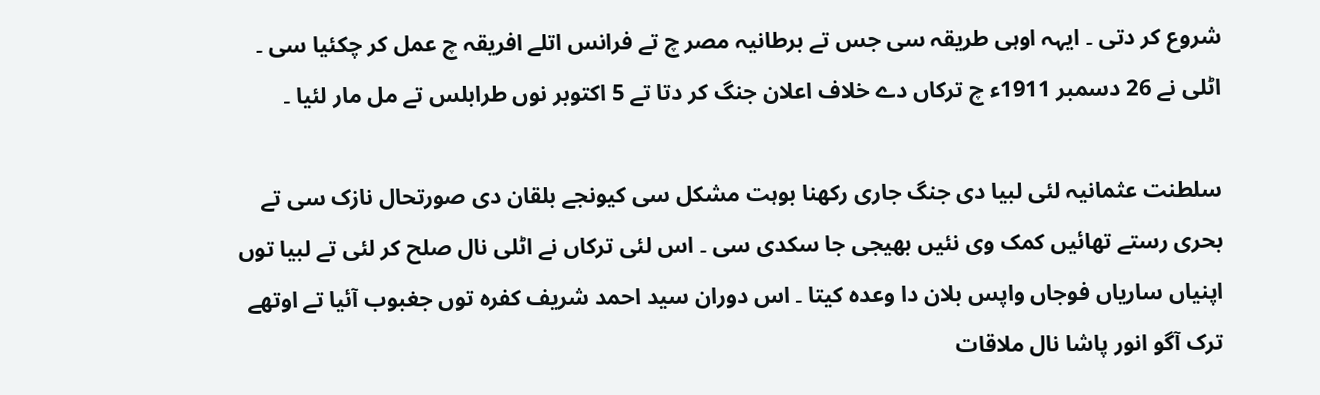شروع کر دتی ۔ ایہہ اوہی طریقہ سی جس تے برطانیہ مصر چ تے فرانس اتلے افریقہ چ عمل کر چکئیا سی ۔ اٹلی نے 26 دسمبر 1911ء چ ترکاں دے خلاف اعلان جنگ کر دتا تے 5 اکتوبر نوں طرابلس تے مل مار لئیا ۔

سلطنت عثمانیہ لئی لبیا دی جنگ جاری رکھنا بوہت مشکل سی کیونجے بلقان دی صورتحال نازک سی تے بحری رستے تھائیں کمک وی نئیں بھیجی جا سکدی سی ۔ اس لئی ترکاں نے اٹلی نال صلح کر لئی تے لبیا توں اپنیاں ساریاں فوجاں واپس بلان دا وعدہ کیتا ۔ اس دوران سید احمد شریف کفرہ توں جغبوب آئیا تے اوتھے ترک آگو انور پاشا نال ملاقات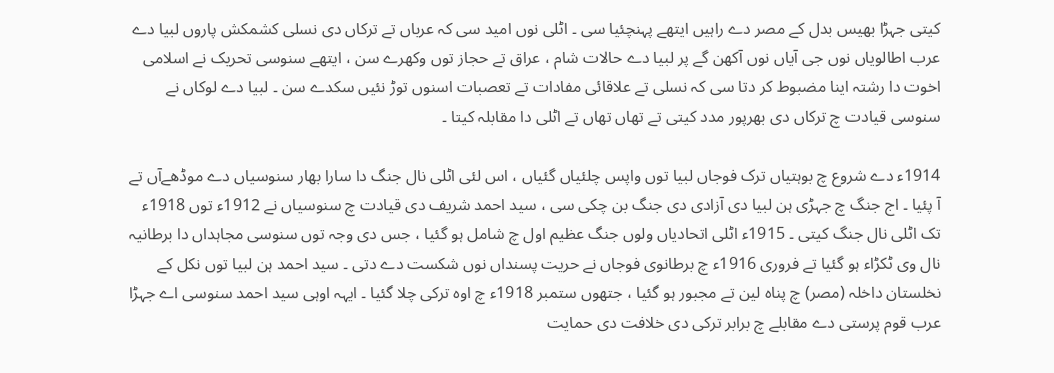کیتی جہڑا بھیس بدل کے مصر دے راہیں ایتھے پہنچئیا سی ۔ اٹلی نوں امید سی کہ عرباں تے ترکاں دی نسلی کشمکش پاروں لبیا دے عرب اطالویاں نوں جی آیاں نوں آکھن گے پر لبیا دے حالات شام ، عراق تے حجاز توں وکھرے سن ، ایتھے سنوسی تحریک نے اسلامی اخوت دا رشتہ اینا مضبوط کر دتا سی کہ نسلی تے علاقائی مفادات تے تعصبات اسنوں توڑ نئیں سکدے سن ۔ لبیا دے لوکاں نے سنوسی قیادت چ ترکاں دی بھرپور مدد کیتی تے تھاں تھاں تے اٹلی دا مقابلہ کیتا ۔

1914ء دے شروع چ بوہتیاں ترک فوجاں لبیا توں واپس چلئیاں گئیاں ، اس لئی اٹلی نال جنگ دا سارا بھار سنوسیاں دے موڈھےآں تے آ پئیا ۔ اج جنگ چ جہڑی ہن لبیا دی آزادی دی جنگ بن چکی سی ، سید احمد شریف دی قیادت چ سنوسیاں نے 1912ء توں 1918ء تک اٹلی نال جنگ کیتی ۔ 1915ء اٹلی اتحادیاں ولوں جنگ عظیم اول چ شامل ہو گئیا ، جس دی وجہ توں سنوسی مجاہداں دا برطانیہ نال وی ٹکڑاء ہو گئیا تے فروری 1916ء چ برطانوی فوجاں نے حریت پسنداں نوں شکست دے دتی ۔ سید احمد ہن لبیا توں نکل کے نخلستان داخلہ (مصر) چ پناہ لین تے مجبور ہو گئیا ، جتھوں ستمبر 1918ء چ اوہ ترکی چلا گئیا ۔ ایہہ اوہی سید احمد سنوسی اے جہڑا عرب قوم پرستی دے مقابلے چ برابر ترکی دی خلافت دی حمایت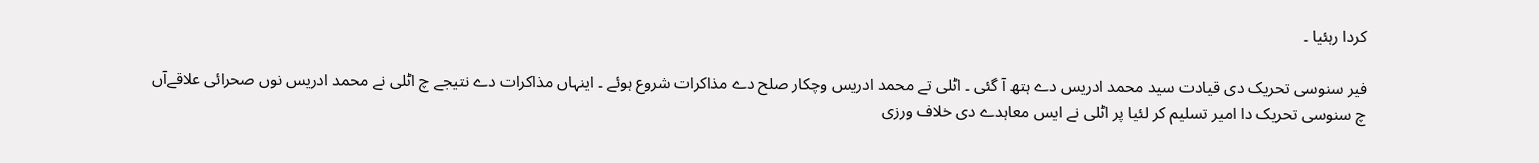کردا رہئیا ۔

فیر سنوسی تحریک دی قیادت سید محمد ادریس دے ہتھ آ گئی ۔ اٹلی تے محمد ادریس وچکار صلح دے مذاکرات شروع ہوئے ۔ اینہاں مذاکرات دے نتیجے چ اٹلی نے محمد ادریس نوں صحرائی علاقےآں چ سنوسی تحریک دا امیر تسلیم کر لئیا پر اٹلی نے ایس معاہدے دی خلاف ورزی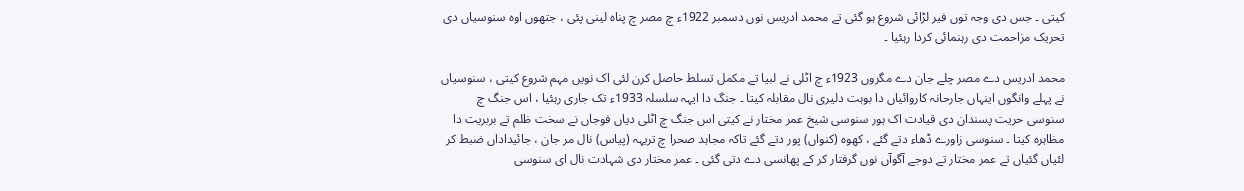کیتی ۔ جس دی وجہ توں فیر لڑائی شروع ہو گئی تے محمد ادریس نوں دسمبر 1922ء چ مصر چ پناہ لینی پئی ، جتھوں اوہ سنوسیاں دی تحریک مزاحمت دی رہنمائی کردا رہئیا ۔

محمد ادریس دے مصر چلے جان دے مگروں 1923ء چ اٹلی نے لبیا تے مکمل تسلط حاصل کرن لئی اک نویں مہم شروع کیتی ، سنوسیاں نے پہلے وانگوں اینہاں جارحانہ کاروائیاں دا بوہت دلیری نال مقابلہ کیتا ۔ جنگ دا ایہہ سلسلہ 1933ء تک جاری رہئیا ، اس جنگ چ سنوسی حریت پسندان دی قیادت اک ہور سنوسی شیخ عمر مختار نے کیتی اس جنگ چ اٹلی دیاں فوجاں نے سخت ظلم تے بربریت دا مظاہرہ کیتا ۔ سنوسی زاورے ڈھاء دتے گئے ، کھوہ (کنواں) پور دتے گئے تاکہ مجاہد صحرا چ تریہہ (پیاس) نال مر جان ، جائیداداں ضبط کر لئیاں گئیاں تے عمر مختار تے دوجے آگوآں نوں گرفتار کر کے پھانسی دے دتی گئی ۔ عمر مختار دی شہادت نال ای سنوسی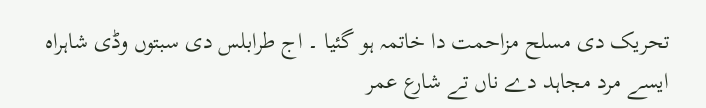تحریک دی مسلح مزاحمت دا خاتمہ ہو گئیا ۔ اج طرابلس دی سبتوں وڈی شاہراہ ایسے مرد مجاہد دے ناں تے شارع عمر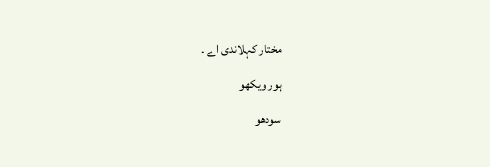مختار کہلاندی اے ۔

ہور ویکھو

سودھو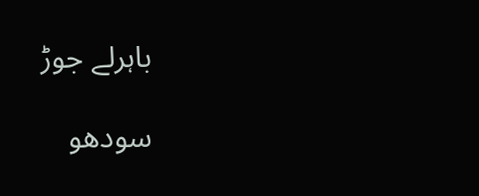باہرلے جوڑ

سودھو